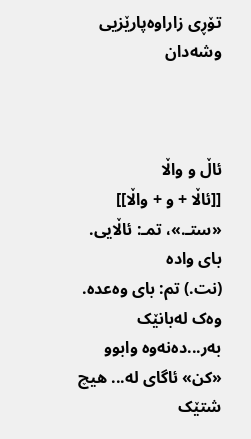تۆڕی زاراوەپارێزیی وشەدان



ئاڵ و واڵا
[[ئاڵا + و + واڵا]]
«ستـ.»، تمـ: ئاڵایی.
بای وادە
(نت.) تم: بای وەعدە.
وەک لەبانێک بەر...دەنەوه وابوو
«کن» ئاگای له... هیچ شتێک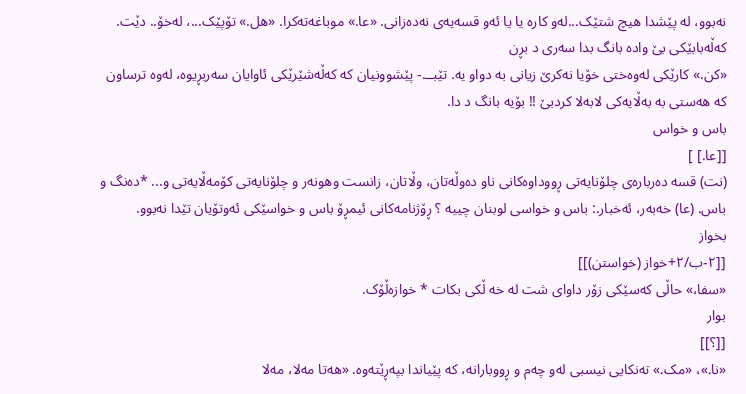نەبوو، لە پێشدا هیچ شتێک...لەو کاره یا یا ئەو قسەیەی نەدەزانی. «عا.» موباغەتەکرا. «هل.» تۆپێک...، لەخۆ.. دێت.
کەڵەبابێکی بێ وادە بانگ بدا سەری د بڕن
«کن.» کارێکی لەوەختی خۆیا نەکرێ زیانی بە دواو یه. تێبــ.- پێشوونیان کە کەڵەشێرێکی ئاوایان سەربڕیوه، لەوە ترساون کە هەستی بە بەڵایەکی لابەلا کردبێ !! بۆیه بانگ د دا.
باس و خواس
[[عا.] ]
(نت) قسە دەربارەی چلۆنایەتی ڕووداوەکانی ناو دەوڵەتان، وڵاتان، زانست وهونەر و چلۆنایەتی کۆمەڵایەتی و... *دەنگ و باس. (عا) خەبەر، ئەخبار.: باس و خواسی لوبنان چییە ؟ ڕۆژنامەکانی ئیمڕۆ باس و خواسێکی ئەوتۆیان تێدا نەبوو.
بخواز
[[٢-ب/٢+خواز (خواستن)]]
«سفا،» حاڵی کەسێکی زۆر داوای شت لە خە ڵکی بکات * خوازەڵۆک.
بوار
[[؟]]
«نا.»، «مک.» تەنکایی نیسبی لەو چەم و ڕووبارانه، که پێیاندا بپەڕێتەوه. «هەتا مەلا، مەلا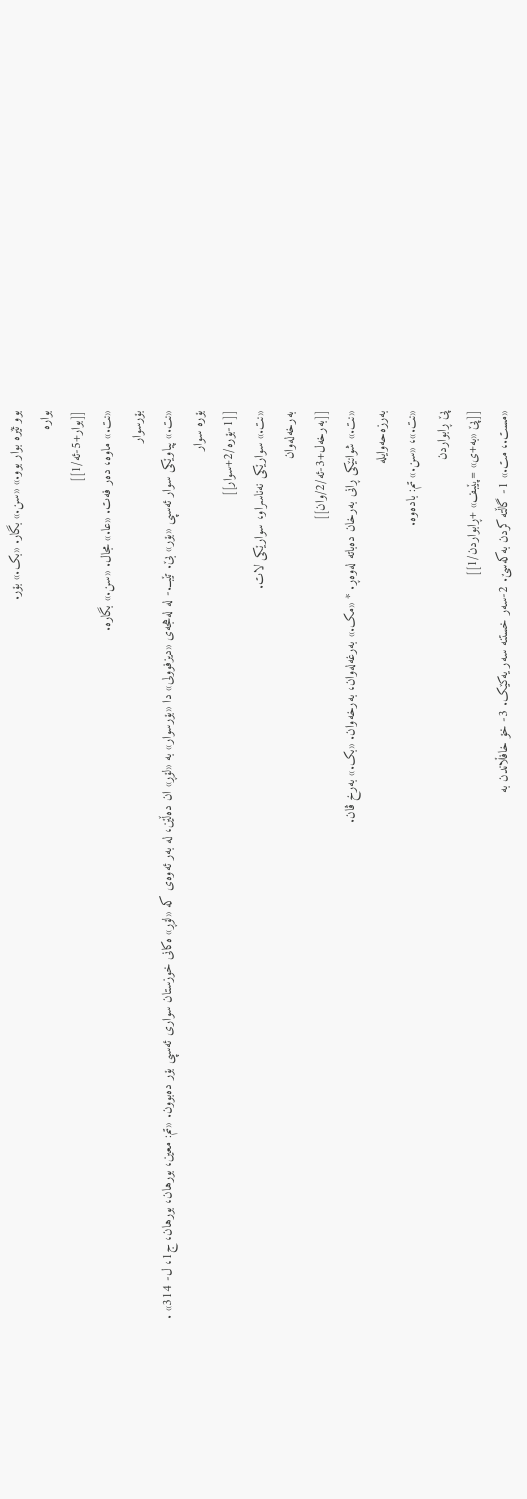بوو ئێره بوار بوو.» «سن.» بگار. «بک.» بۆر.
بواره
[[بوار+5-ئه‌/1]]
«نت.» ماوه، دەر فەت. «عا.» مجال. «سن.» بگاره.
بۆرسوار
«نت.» پیاوێکی سوار ئەسپی «بۆر» بێ. تێبــ.- له لەهجەی «دیزفوولی» دا «بۆرسوار» به «لۆڕ» ان دەڵێن، له بەر ئەوەی که «لۆڕ» ەکانی خوزستان سواری ئەسپی بۆر دەبوون. «تم: معین، بورهان، بورهان، ج1، ل- 314» .
بۆره سوار
[[1-بۆره/2+سوار]]
«نت.» سوارێکی نەناسراو، سوارێکی لات.
بەرخەلەوان
[[به‌رخه‌ل+3-ئه‌/2/وان]]
«نت.» شوانێکی ڕانی بەرخان دەباته لەوەڕ. * «مک.» بەرغەلەوان، بەرخەوان. «بک.» بەرخ ڤان.
بەرزەحەوایله
«نت.»، «سن.» تم: بادەوه.
پێ ڕابواردن
[[پێ «به‌+ی» =پێبف» +ڕابواردن/1]]
«مست.، مت.» 1- گاڵته کردن بەکەسێ. 2-سەر خستنه سەر یەکێک. 3- خۆ خافڵاندن بە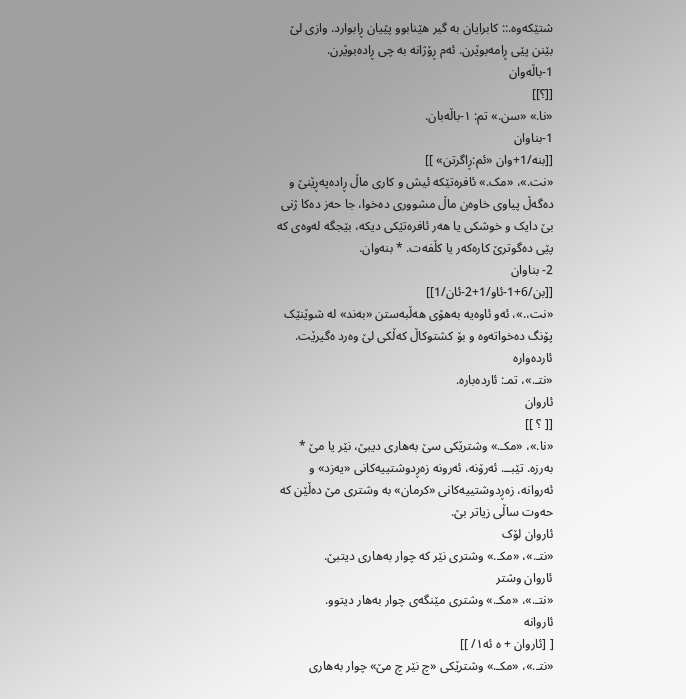شتێکەوه.:: کابرایان بە گیر هێنابوو پێیان ڕابوارد. وازی لێ بێنن پێی ڕامەبوێرن. ئەم ڕۆژانه به چی ڕادەبوێرن.
1-باڵەوان
[[؟]]
«نا.» «سن.» تم: ١-باڵەبان.
1-بناوان
[[بنه/1+وان «ئم:ڕاگرتن» ]]
«نت.»، «مک.» ئافرەتێکه ئیش و کاری ماڵ ڕادەپەڕێنێ و دەگەڵ پیاوی خاوەن ماڵ مشووری دەخوا، جا حەز دەکا ژنی بێ دایک و خوشکی یا هەر ئافرەتێکی دیکه، بێجگه لەوەی که پێی دەگوترێ کارەکەر یا کڵفەت. * بنەوان.
2- بناوان
[[بن/6+1-ئاو/1+2-ئان/1]]
«نت،.»، ئەو ئاوەیه بەهۆی هەڵبەستن «بەند» له شوێنێک پۆنگ دەخواتەوه و بۆ کشتوکاڵ کەڵکی لێ وەرد ەگیرێت.
ئاردەوارە
«نتـ.»، تمـ: ئاردەبارە.
ئاروان
[[ ؟ ]]
«نا.»، «مکـ.» وشترێکی سێ بەهاری دیبێ، نێر یا مێ * بەرزە. تێبــ. ئەرۆنە، ئەرونە زەڕدوشتییەکانی «یەزد» و ئەروانە، زەڕدوشتییەکانی «کرمان» بە وشتری مێ دەڵێن کە حەوت ساڵی زیاتر بێ.
ئاروان لۆک
«نتـ.»، «مکـ.» وشتری نێر کە چوار بەهاری دیتبێ.
ئاروان وشتر
«نتـ.»، «مکـ.» وشتری مێنگەی چوار بەهار دیتوو.
ئاروانە
[ [ئاروان + ە ئە١/ ]]
«نتـ.»، «مکـ.» وشترێکی «چ نێر چ مێ» چوار بەهاری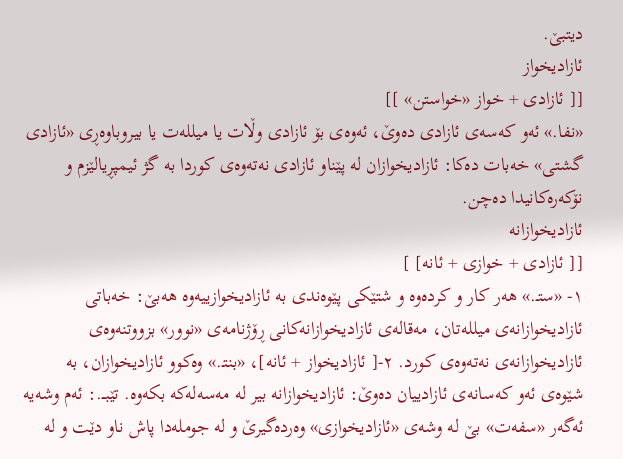دیتبێ.
ئازادیخواز
[[ ئازادی + خواز «خواستن» ]]
«نفا.» ئەو کەسەی ئازادی دەوێ، ئەوەی بۆ ئازادی وڵات یا میللەت یا بیروباوەڕی «ئازادی گشتی» خەبات دەکا: ئازادیخوازان لە پێناو ئازادی نەتەوەی کوردا بە گژ ئیمپڕیالێزم و نۆکەرەکانیدا دەچن.
ئازادیخوازانە
[[ ئازادی + خوازی + ئانە] ]
١- «ستـ.» هەر کار و کردەوە و شتێکی پێوەندی بە ئازادیخوازییەوە هەبێ: خەباتی ئازادیخوازانەی میللەتان، مەقالەی ئازادیخوازانەکانی ڕۆژنامەی «نوور» بزووتنەوەی ئازادیخوازانەی نەتەوەی کورد. ٢-[ ئازادیخواز + ئانە]، «بنتـ.» وەکوو ئازادیخوازان، بە شێوەی ئەو کەسانەی ئازادییان دەوێ: ئازادیخوازانە بیر لە مەسەلەکە بکەوە. تێبــ.: ئەم وشەیە ئەگەر «سفەت» بێ لە وشەی «ئازادیخوازی» وەردەگیرێ و لە جوملەدا پاش ناو دێت و لە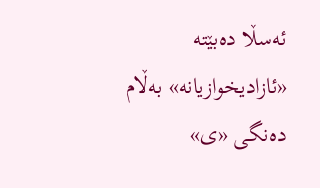ئەسڵا دەبێتە «ئازادیخوازیانە» بەڵام دەنگی «ی»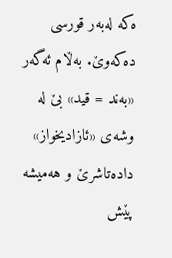ەکە لەبەر قورسی دەکەوێ. بەڵام ئەگەر «بەند = قید» بێ لە وشەی «ئازادیخواز» دادەتاشرێ و هەمیشە پێش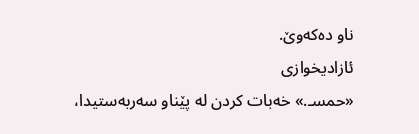ناو دەکەوێ.
ئازادیخوازی
«حمسـ.» خەبات کردن لە پێناو سەربەستیدا،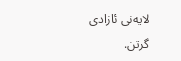لایەنی ئازادی گرتن.